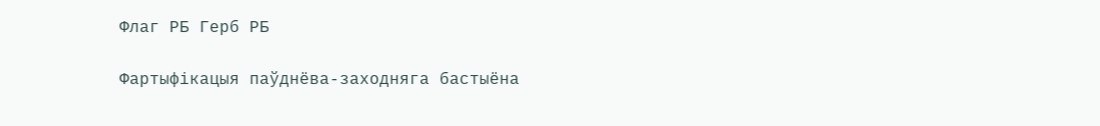Флаг РБ Герб РБ

Фартыфікацыя паўднёва-заходняга бастыёна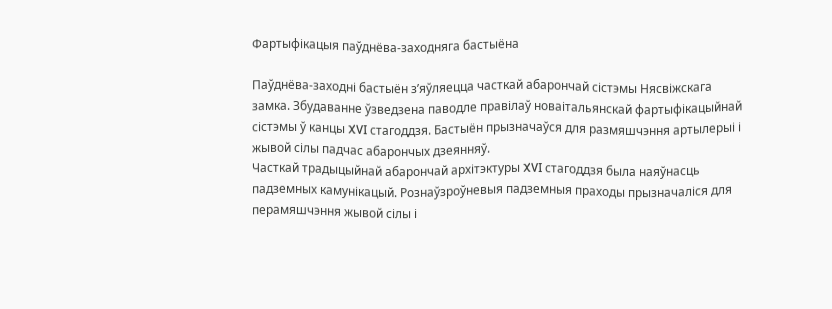Фартыфікацыя паўднёва-заходняга бастыёна

Паўднёва-заходні бастыён з’яўляецца часткай абарончай сістэмы Нясвіжскага замка. Збудаванне ўзведзена паводле правілаў новаітальянскай фартыфікацыйнай сістэмы ў канцы XVI стагоддзя. Бастыён прызначаўся для размяшчэння артылерыі і жывой сілы падчас абарончых дзеянняў.
Часткай традыцыйнай абарончай архітэктуры XVI стагоддзя была наяўнасць падземных камунікацый. Рознаўзроўневыя падземныя праходы прызначаліся для перамяшчэння жывой сілы і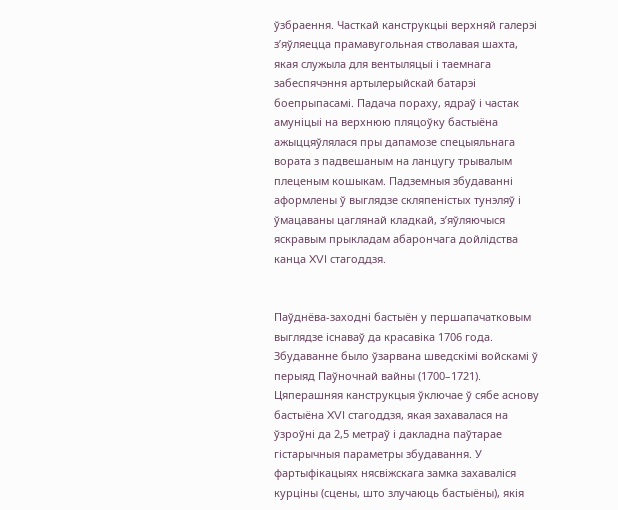ўзбраення. Часткай канструкцыі верхняй галерэі з’яўляецца прамавугольная стволавая шахта, якая служыла для вентыляцыі і таемнага забеспячэння артылерыйскай батарэі боепрыпасамі. Падача пораху, ядраў і частак амуніцыі на верхнюю пляцоўку бастыёна ажыццяўлялася пры дапамозе спецыяльнага вората з падвешаным на ланцугу трывалым плеценым кошыкам. Падземныя збудаванні аформлены ў выглядзе скляпеністых тунэляў і ўмацаваны цаглянай кладкай, з’яўляючыся яскравым прыкладам абарончага дойлідства канца XVI стагоддзя.


Паўднёва-заходні бастыён у першапачатковым выглядзе існаваў да красавіка 1706 года. Збудаванне было ўзарвана шведскімі войскамі ў перыяд Паўночнай вайны (1700–1721). Цяперашняя канструкцыя ўключае ў сябе аснову бастыёна XVI стагоддзя, якая захавалася на ўзроўні да 2,5 метраў і дакладна паўтарае гістарычныя параметры збудавання. У фартыфікацыях нясвіжскага замка захаваліся курціны (сцены, што злучаюць бастыёны), якія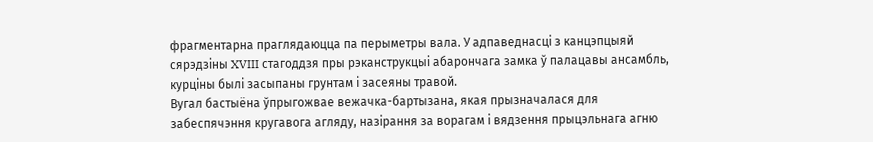фрагментарна праглядаюцца па перыметры вала. У адпаведнасці з канцэпцыяй сярэдзіны XVIII стагоддзя пры рэканструкцыі абарончага замка ў палацавы ансамбль, курціны былі засыпаны грунтам і засеяны травой.
Вугал бастыёна ўпрыгожвае вежачка-бартызана, якая прызначалася для забеспячэння кругавога агляду, назірання за ворагам і вядзення прыцэльнага агню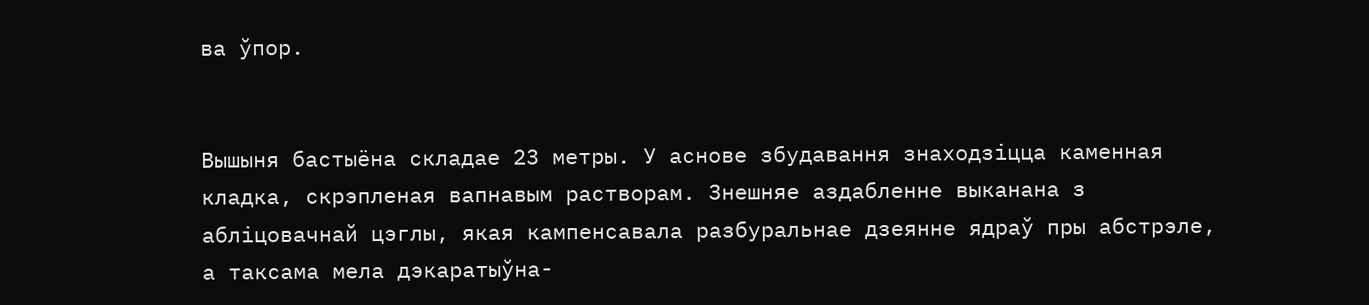ва ўпор.


Вышыня бастыёна складае 23 метры. У аснове збудавання знаходзіцца каменная кладка, скрэпленая вапнавым растворам. Знешняе аздабленне выканана з абліцовачнай цэглы, якая кампенсавала разбуральнае дзеянне ядраў пры абстрэле, а таксама мела дэкаратыўна-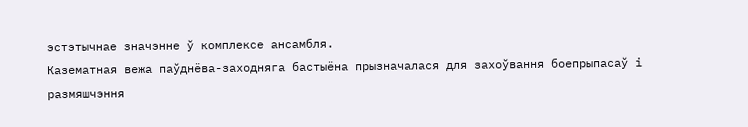эстэтычнае значэнне ў комплексе ансамбля.
Казематная вежа паўднёва-заходняга бастыёна прызначалася для захоўвання боепрыпасаў і размяшчэння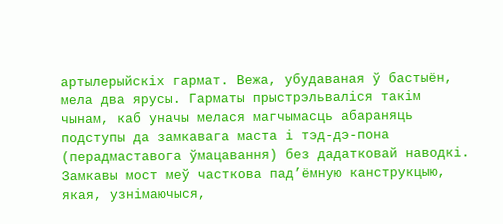артылерыйскіх гармат. Вежа, убудаваная ў бастыён, мела два ярусы. Гарматы прыстрэльваліся такім чынам, каб уначы мелася магчымасць абараняць подступы да замкавага маста і тэд-дэ-пона (перадмаставога ўмацавання) без дадатковай наводкі. Замкавы мост меў часткова пад’ёмную канструкцыю, якая, узнімаючыся,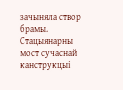зачыняла створ брамы. Стацыянарны мост сучаснай канструкцыі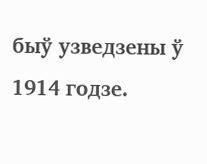быў узведзены ў 1914 годзе.